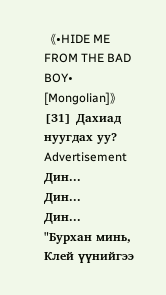《•HIDE ME FROM THE BAD BOY• [Mongolian]》[31] Дахиад нуугдах уу?
Advertisement
Дин...
Дин...
Дин...
"Бурхан минь, Клей үүнийгээ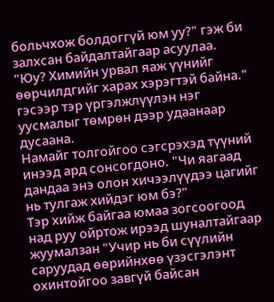больчхож болдоггүй юм уу?" гэж би залхсан байдалтайгаар асуулаа.
"Юу? Химийн урвал яаж үүнийг өөрчилдгийг харах хэрэгтэй байна." гэсээр тэр үргэлжлүүлэн нэг уусмалыг төмрөн дээр удаанаар дусаана.
Намайг толгойгоо сэгсрэхэд түүний инээд ард сонсогдоно. "Чи яагаад дандаа энэ олон хичээлүүдээ цагийг нь тулгаж хийдэг юм бэ?"
Тэр хийж байгаа юмаа зогсоогоод над руу ойртож ирээд шуналтайгаар жуумалзан "Учир нь би сүүлийн саруудад өөрийнхөө үзэсгэлэнт охинтойгоо завгүй байсан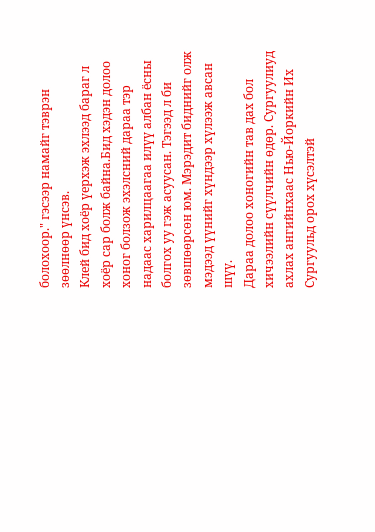болохоор." гэсээр намайг тэврэн зөөлнөөр үнсэв.
Клей бид хоёр үерхэж эхлээд бараг л хоёр сар болж байна.Бид хэдэн долоо хоног болзож эхэлсний дараа тэр надаас харилцаагаа илүү албан ёсны болгох уу гэж асуусан. Тэгээд л би зөвшөөрсөн юм. Мэрэдит биднийг олж мэдээд үүнийг хүндээр хүлээж авсан шүү.
Дараа долоо хоногийн тав дах бол хичээлийн сүүлчийн өдөр. Сургуулиуд ахлах ангийнхаас Нью-Йоркийн Их Сургуульд орох хүсэлтэй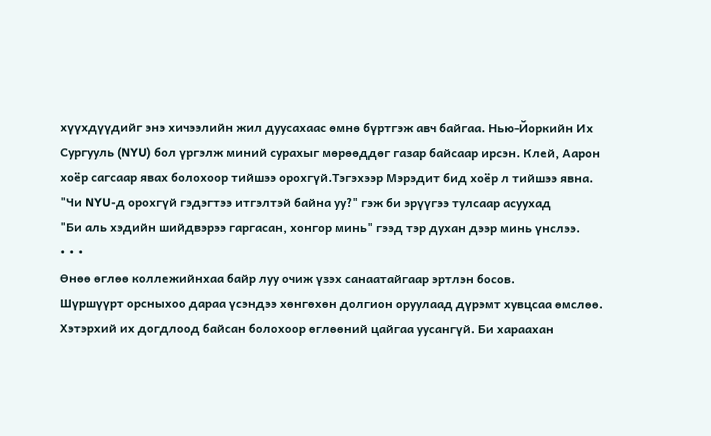хүүхдүүдийг энэ хичээлийн жил дуусахаас өмнө бүртгэж авч байгаа. Нью-Йоркийн Их Сургууль (NYU) бол үргэлж миний сурахыг мөрөөддөг газар байсаар ирсэн. Клей, Аарон хоёр сагсаар явах болохоор тийшээ орохгүй.Тэгэхээр Мэрэдит бид хоёр л тийшээ явна.
"Чи NYU-д орохгүй гэдэгтээ итгэлтэй байна уу?" гэж би эрүүгээ тулсаар асуухад
"Би аль хэдийн шийдвэрээ гаргасан, хонгор минь" гээд тэр духан дээр минь үнслээ.
• • •
Өнөө өглөө коллежийнхаа байр луу очиж үзэх санаатайгаар эртлэн босов.
Шүршүүрт орсныхоо дараа үсэндээ хөнгөхөн долгион оруулаад дүрэмт хувцсаа өмслөө. Хэтэрхий их догдлоод байсан болохоор өглөөний цайгаа уусангүй. Би хараахан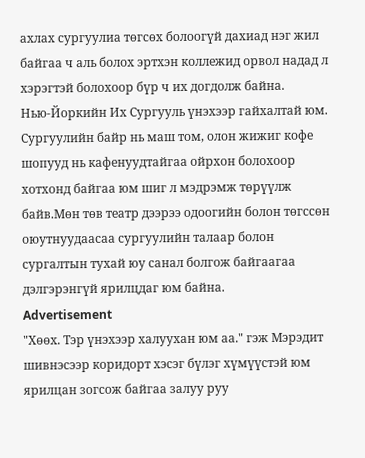ахлах сургуулиа төгсөх болоогүй дахиад нэг жил байгаа ч аль болох эртхэн коллежид орвол надад л хэрэгтэй болохоор бүр ч их догдолж байна.
Нью-Йоркийн Их Сургууль үнэхээр гайхалтай юм. Сургуулийн байр нь маш том, олон жижиг кофе шопууд нь кафенуудтайгаа ойрхон болохоор хотхонд байгаа юм шиг л мэдрэмж төрүүлж байв.Мөн төв театр дээрээ одоогийн болон төгссөн оюутнуудаасаа сургуулийн талаар болон сургалтын тухай юу санал болгож байгаагаа дэлгэрэнгүй ярилцдаг юм байна.
Advertisement
"Хөөх. Тэр үнэхээр халуухан юм аа." гэж Мэрэдит шивнэсээр коридорт хэсэг бүлэг хүмүүстэй юм ярилцан зогсож байгаа залуу руу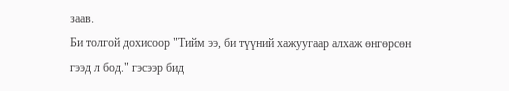заав.
Би толгой дохисоор "Тийм ээ, би түүний хажуугаар алхаж өнгөрсөн гээд л бод." гэсээр бид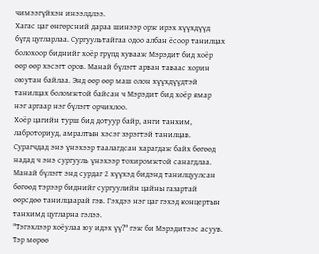чимээгүйхэн инээлдлээ.
Хагас цаг өнгөрсний дараа шинээр орж ирэх хүүхдүүд бүгд цугларлаа. Сургуультайгаа одоо албан ёсоор танилцах болохоор биднийг хоёр грүпд хувааж Мэрэдит бид хоёр өөр өөр хэсэгт оров. Манай бүлэгт арван таваас хорин оюутан байлаа. Энд өөр өөр маш олон хүүхдүүдтэй танилцах боломжтой байсан ч Мэрэдит бид хоёр ямар нэг аргаар нэг бүлэгт орчихлоо.
Хоёр цагийн турш бид дотуур байр, анги танхим, лаброториуд, амралтын хэсэг зэрэгтэй танилцав. Сурагчдад энэ үнэхээр таалагдсан харагдаж байх бөгөөд надад ч энэ сургууль үнэхээр тохиромжтой санагдлаа.
Манай бүлэгт энд сурдаг 2 хүүхэд бидэнд танилцуулсан бөгөөд тэрээр биднийг сургуулийн цайны газартай өөрсдөө танилцаарай гэв. Гэхдээ нэг цаг гэхэд концертын танхимд цугларна гэлээ.
"Тэгэхлээр хоёулаа юу идэх үү?" гэж би Мэрэдитээс асуув.
Тэр мөрөө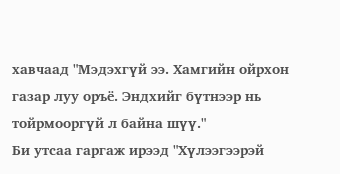хавчаад "Мэдэхгүй ээ. Хамгийн ойрхон газар луу оръё. Эндхийг бүтнээр нь тойрмооргүй л байна шүү."
Би утсаа гаргаж ирээд "Хүлээгээрэй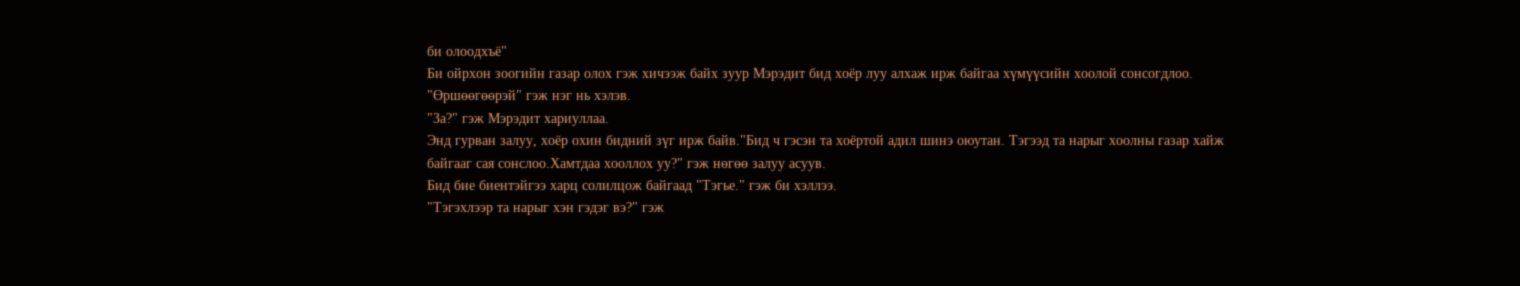би олоодхъё"
Би ойрхон зоогийн газар олох гэж хичээж байх зуур Мэрэдит бид хоёр луу алхаж ирж байгаа хүмүүсийн хоолой сонсогдлоо. "Өршөөгөөрэй" гэж нэг нь хэлэв.
"За?" гэж Мэрэдит хариуллаа.
Энд гурван залуу, хоёр охин бидний зүг ирж байв."Бид ч гэсэн та хоёртой адил шинэ оюутан. Тэгээд та нарыг хоолны газар хайж байгааг сая сонслоо.Хамтдаа хооллох уу?" гэж нөгөө залуу асуув.
Бид бие биентэйгээ харц солилцож байгаад "Тэгье." гэж би хэллээ.
"Тэгэхлээр та нарыг хэн гэдэг вэ?" гэж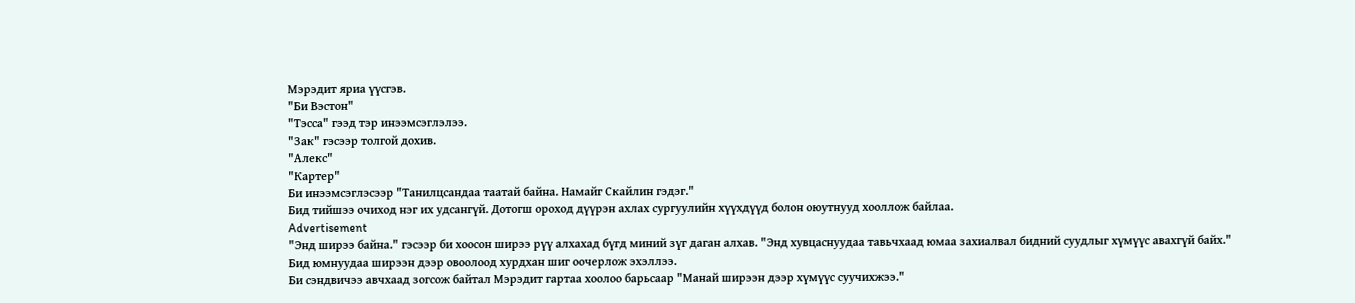Мэрэдит яриа үүсгэв.
"Би Вэстон"
"Тэсса" гээд тэр инээмсэглэлээ.
"Зак" гэсээр толгой дохив.
"Алекс"
"Картер"
Би инээмсэглэсээр "Танилцсандаа таатай байна. Намайг Скайлин гэдэг."
Бид тийшээ очиход нэг их удсангүй. Дотогш ороход дүүрэн ахлах сургуулийн хүүхдүүд болон оюутнууд хооллож байлаа.
Advertisement
"Энд ширээ байна." гэсээр би хоосон ширээ рүү алхахад бүгд миний зүг даган алхав. "Энд хувцаснуудаа тавьчхаад юмаа захиалвал бидний суудлыг хүмүүс авахгүй байх."
Бид юмнуудаа ширээн дээр овоолоод хурдхан шиг оочерлож эхэллээ.
Би сэндвичээ авчхаад зогсож байтал Мэрэдит гартаа хоолоо барьсаар "Манай ширээн дээр хүмүүс суучихжээ."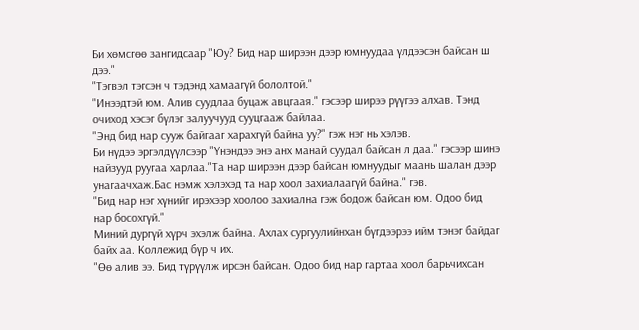Би хөмсгөө зангидсаар "Юу? Бид нар ширээн дээр юмнуудаа үлдээсэн байсан ш дээ."
"Тэгвэл тэгсэн ч тэдэнд хамаагүй бололтой."
"Инээдтэй юм. Алив суудлаа буцаж авцгаая." гэсээр ширээ рүүгээ алхав. Тэнд очиход хэсэг бүлэг залуучууд сууцгааж байлаа.
"Энд бид нар сууж байгааг харахгүй байна уу?" гэж нэг нь хэлэв.
Би нүдээ эргэлдүүлсээр "Үнэндээ энэ анх манай суудал байсан л даа." гэсээр шинэ найзууд руугаа харлаа."Та нар ширээн дээр байсан юмнуудыг маань шалан дээр унагаачхаж.Бас нэмж хэлэхэд та нар хоол захиалаагүй байна." гэв.
"Бид нар нэг хүнийг ирэхээр хоолоо захиална гэж бодож байсан юм. Одоо бид нар босохгүй."
Миний дургүй хүрч эхэлж байна. Ахлах сургуулийнхан бүгдээрээ ийм тэнэг байдаг байх аа. Коллежид бүр ч их.
"Өө алив ээ. Бид түрүүлж ирсэн байсан. Одоо бид нар гартаа хоол барьчихсан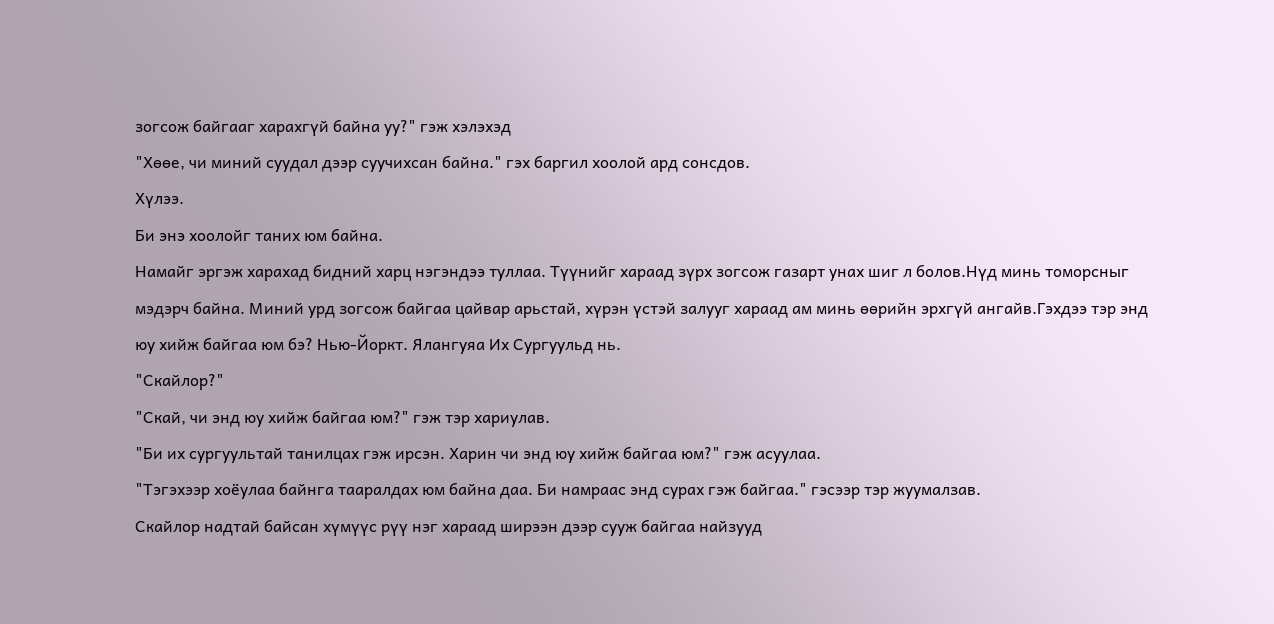зогсож байгааг харахгүй байна уу?" гэж хэлэхэд
"Хөөе, чи миний суудал дээр суучихсан байна." гэх баргил хоолой ард сонсдов.
Хүлээ.
Би энэ хоолойг таних юм байна.
Намайг эргэж харахад бидний харц нэгэндээ туллаа. Түүнийг хараад зүрх зогсож газарт унах шиг л болов.Нүд минь томорсныг мэдэрч байна. Миний урд зогсож байгаа цайвар арьстай, хүрэн үстэй залууг хараад ам минь өөрийн эрхгүй ангайв.Гэхдээ тэр энд юу хийж байгаа юм бэ? Нью-Йоркт. Ялангуяа Их Сургуульд нь.
"Скайлор?"
"Скай, чи энд юу хийж байгаа юм?" гэж тэр хариулав.
"Би их сургуультай танилцах гэж ирсэн. Харин чи энд юу хийж байгаа юм?" гэж асуулаа.
"Тэгэхээр хоёулаа байнга тааралдах юм байна даа. Би намраас энд сурах гэж байгаа." гэсээр тэр жуумалзав.
Скайлор надтай байсан хүмүүс рүү нэг хараад ширээн дээр сууж байгаа найзууд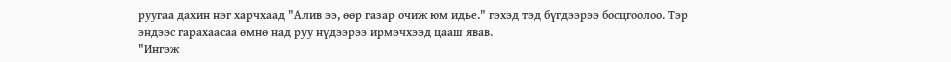руугаа дахин нэг харчхаад "Алив ээ, өөр газар очиж юм идье." гэхэд тэд бүгдээрээ босцгоолоо. Тэр эндээс гарахаасаа өмнө над руу нүдээрээ ирмэчхээд цааш явав.
"Ингэж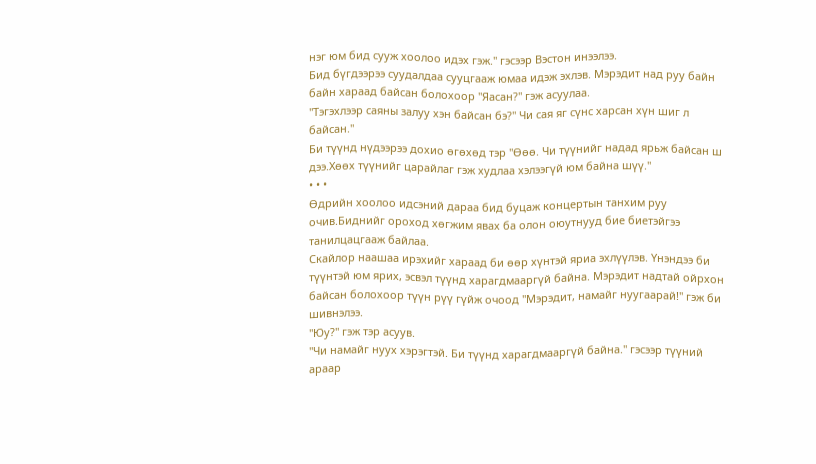нэг юм бид сууж хоолоо идэх гэж." гэсээр Вэстон инээлээ.
Бид бүгдээрээ суудалдаа сууцгааж юмаа идэж эхлэв. Мэрэдит над руу байн байн хараад байсан болохоор "Яасан?" гэж асуулаа.
"Тэгэхлээр саяны залуу хэн байсан бэ?" Чи сая яг сүнс харсан хүн шиг л байсан."
Би түүнд нүдээрээ дохио өгөхөд тэр "Өөө. Чи түүнийг надад ярьж байсан ш дээ.Хөөх түүнийг царайлаг гэж худлаа хэлээгүй юм байна шүү."
• • •
Өдрийн хоолоо идсэний дараа бид буцаж концертын танхим руу очив.Биднийг ороход хөгжим явах ба олон оюутнууд бие биетэйгээ танилцацгааж байлаа.
Скайлор наашаа ирэхийг хараад би өөр хүнтэй яриа эхлүүлэв. Үнэндээ би түүнтэй юм ярих, эсвэл түүнд харагдмааргүй байна. Мэрэдит надтай ойрхон байсан болохоор түүн рүү гүйж очоод "Мэрэдит, намайг нуугаарай!" гэж би шивнэлээ.
"Юу?" гэж тэр асуув.
"Чи намайг нуух хэрэгтэй. Би түүнд харагдмааргүй байна." гэсээр түүний араар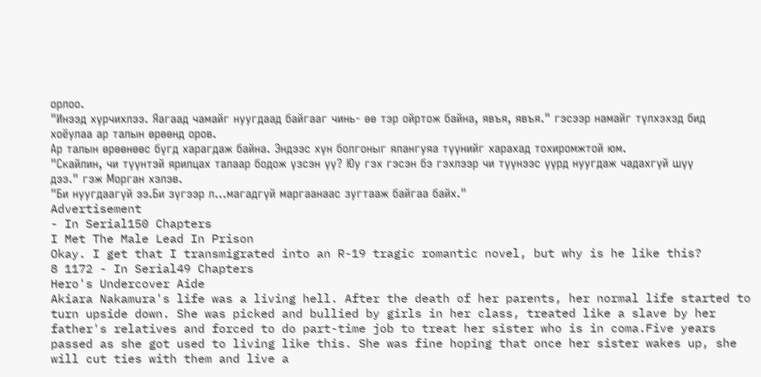орлоо.
"Инээд хүрчихлээ. Яагаад чамайг нуугдаад байгааг чинь- өө тэр ойртож байна, явъя, явъя." гэсээр намайг түлхэхэд бид хоёулаа ар талын өрөөнд оров.
Ар талын өрөөнөөс бүгд харагдаж байна. Эндээс хүн болгоныг ялангуяа түүнийг харахад тохиромжтой юм.
"Скайлин, чи түүнтэй ярилцах талаар бодож үзсэн үү? Юу гэх гэсэн бэ гэхлээр чи түүнээс үүрд нуугдаж чадахгүй шүү дээ." гэж Морган хэлэв.
"Би нуугдаагүй ээ.Би зүгээр л...магадгүй маргаанаас зугтааж байгаа байх."
Advertisement
- In Serial150 Chapters
I Met The Male Lead In Prison
Okay. I get that I transmigrated into an R-19 tragic romantic novel, but why is he like this?
8 1172 - In Serial49 Chapters
Hero's Undercover Aide
Akiara Nakamura's life was a living hell. After the death of her parents, her normal life started to turn upside down. She was picked and bullied by girls in her class, treated like a slave by her father's relatives and forced to do part-time job to treat her sister who is in coma.Five years passed as she got used to living like this. She was fine hoping that once her sister wakes up, she will cut ties with them and live a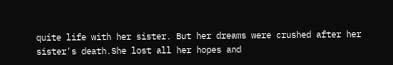quite life with her sister. But her dreams were crushed after her sister's death.She lost all her hopes and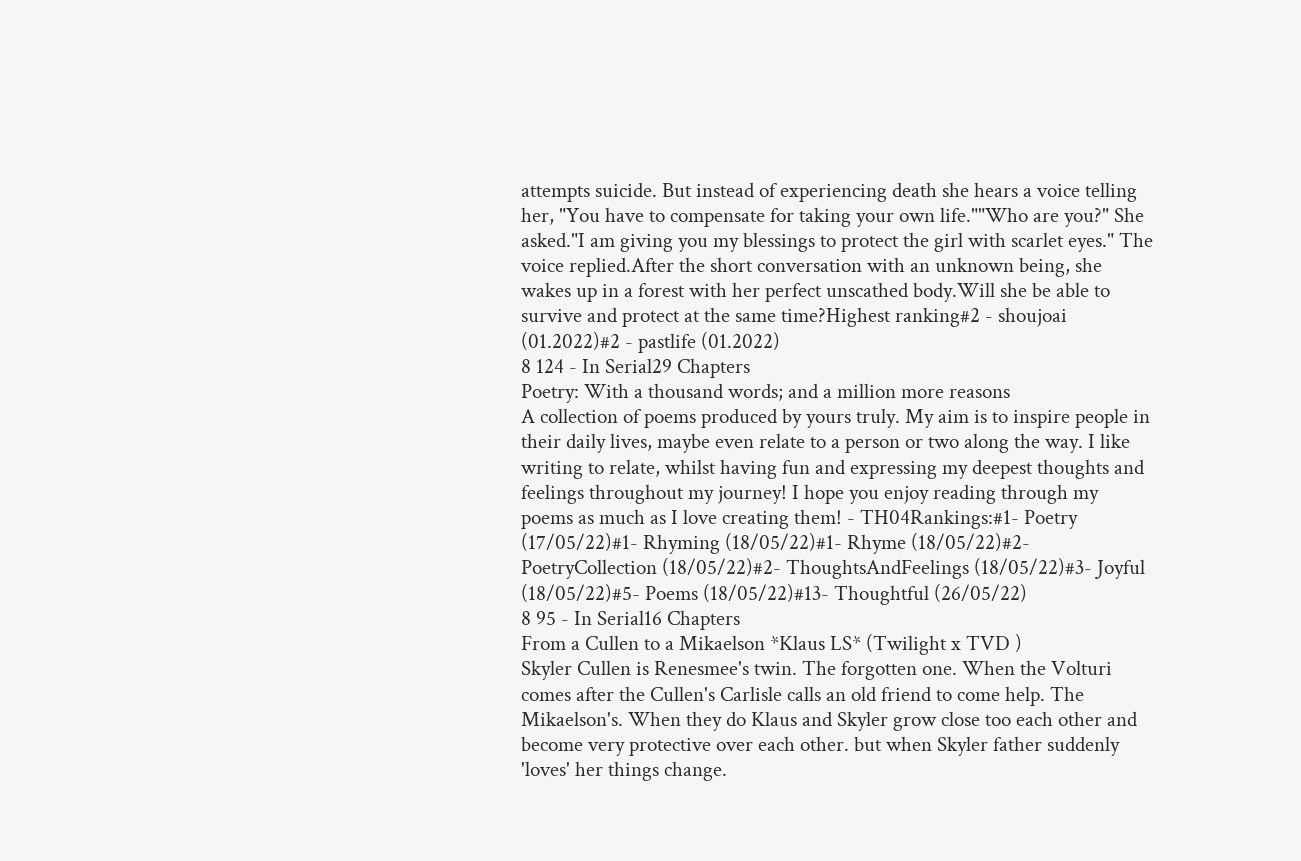attempts suicide. But instead of experiencing death she hears a voice telling her, "You have to compensate for taking your own life.""Who are you?" She asked."I am giving you my blessings to protect the girl with scarlet eyes." The voice replied.After the short conversation with an unknown being, she wakes up in a forest with her perfect unscathed body.Will she be able to survive and protect at the same time?Highest ranking#2 - shoujoai (01.2022)#2 - pastlife (01.2022)
8 124 - In Serial29 Chapters
Poetry: With a thousand words; and a million more reasons
A collection of poems produced by yours truly. My aim is to inspire people in their daily lives, maybe even relate to a person or two along the way. I like writing to relate, whilst having fun and expressing my deepest thoughts and feelings throughout my journey! I hope you enjoy reading through my poems as much as I love creating them! - TH04Rankings:#1- Poetry (17/05/22)#1- Rhyming (18/05/22)#1- Rhyme (18/05/22)#2- PoetryCollection (18/05/22)#2- ThoughtsAndFeelings (18/05/22)#3- Joyful (18/05/22)#5- Poems (18/05/22)#13- Thoughtful (26/05/22)
8 95 - In Serial16 Chapters
From a Cullen to a Mikaelson *Klaus LS* (Twilight x TVD )
Skyler Cullen is Renesmee's twin. The forgotten one. When the Volturi comes after the Cullen's Carlisle calls an old friend to come help. The Mikaelson's. When they do Klaus and Skyler grow close too each other and become very protective over each other. but when Skyler father suddenly 'loves' her things change.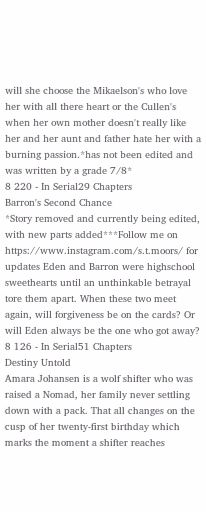will she choose the Mikaelson's who love her with all there heart or the Cullen's when her own mother doesn't really like her and her aunt and father hate her with a burning passion.*has not been edited and was written by a grade 7/8*
8 220 - In Serial29 Chapters
Barron's Second Chance
*Story removed and currently being edited, with new parts added***Follow me on https://www.instagram.com/s.t.moors/ for updates Eden and Barron were highschool sweethearts until an unthinkable betrayal tore them apart. When these two meet again, will forgiveness be on the cards? Or will Eden always be the one who got away?
8 126 - In Serial51 Chapters
Destiny Untold
Amara Johansen is a wolf shifter who was raised a Nomad, her family never settling down with a pack. That all changes on the cusp of her twenty-first birthday which marks the moment a shifter reaches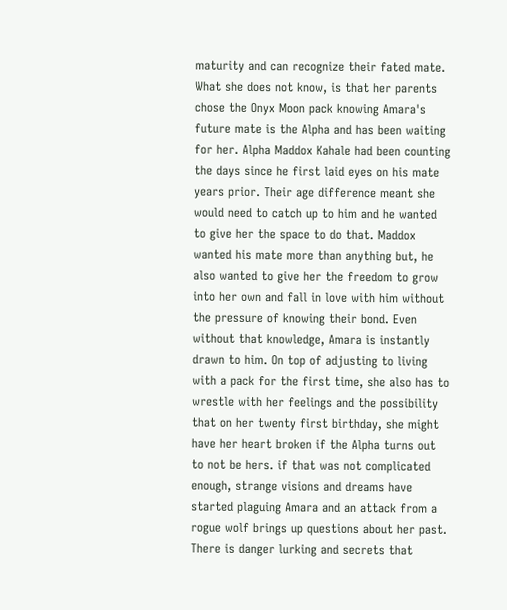maturity and can recognize their fated mate. What she does not know, is that her parents chose the Onyx Moon pack knowing Amara's future mate is the Alpha and has been waiting for her. Alpha Maddox Kahale had been counting the days since he first laid eyes on his mate years prior. Their age difference meant she would need to catch up to him and he wanted to give her the space to do that. Maddox wanted his mate more than anything but, he also wanted to give her the freedom to grow into her own and fall in love with him without the pressure of knowing their bond. Even without that knowledge, Amara is instantly drawn to him. On top of adjusting to living with a pack for the first time, she also has to wrestle with her feelings and the possibility that on her twenty first birthday, she might have her heart broken if the Alpha turns out to not be hers. if that was not complicated enough, strange visions and dreams have started plaguing Amara and an attack from a rogue wolf brings up questions about her past. There is danger lurking and secrets that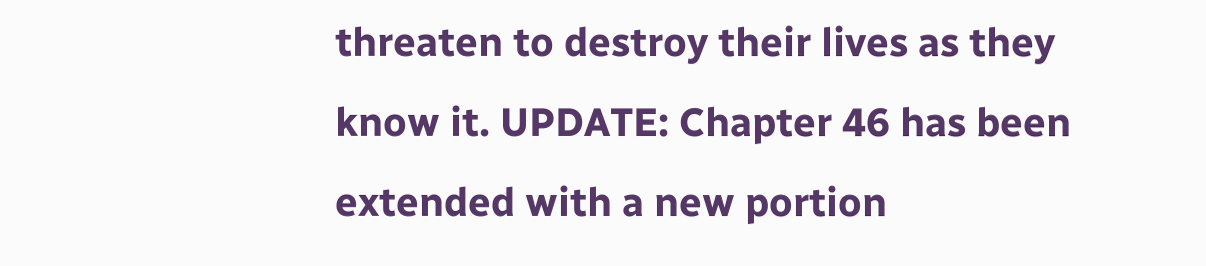threaten to destroy their lives as they know it. UPDATE: Chapter 46 has been extended with a new portion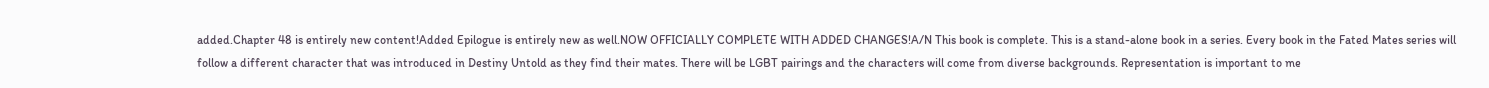added.Chapter 48 is entirely new content!Added Epilogue is entirely new as well.NOW OFFICIALLY COMPLETE WITH ADDED CHANGES!A/N This book is complete. This is a stand-alone book in a series. Every book in the Fated Mates series will follow a different character that was introduced in Destiny Untold as they find their mates. There will be LGBT pairings and the characters will come from diverse backgrounds. Representation is important to me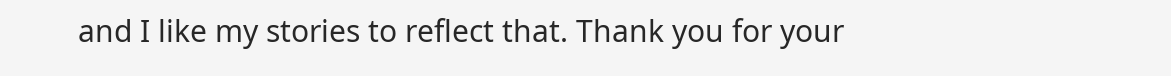and I like my stories to reflect that. Thank you for your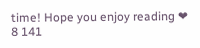time! Hope you enjoy reading ❤
8 141